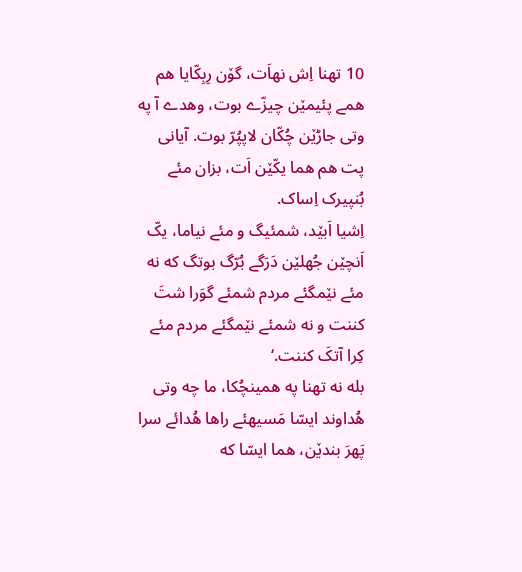10 تهنا اِش نهاَت، گۆن رِبِکّایا هم همے پئیمێن چیزّے بوت، وهدے آ په وتی جاڑێن چُکّان لاپپُرّ بوت. آیانی پت هم هما یکّێن اَت، بزان مئے بُنپیرک اِساک.
اِشیا اَبێد، شمئیگ و مئے نیاما، یکّ اَنچێن جُهلێن دَرَگے بُرّگ بوتگ که نه مئے نێمگئے مردم شمئے گوَرا شتَ کننت و نه شمئے نێمگئے مردم مئے کِرا آتکَ کننت.‘
بله نه تهنا په همینچُکا، ما چه وتی هُداوند ایسّا مَسیهئے راها هُدائے سرا پَهرَ بندێن، هما ایسّا که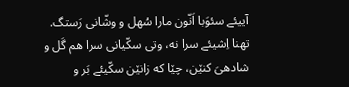آییئے سئوَبا اَنّون مارا سُهل و وشّانی رَستگ.
تهنا اِشیئے سرا نه، وتی سکّیانی سرا هم گَل و شادهیَ کنێن، چێا که زانێن سکّیئے بَر و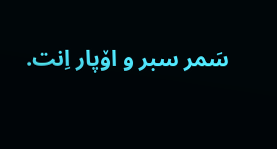سَمر سبر و اۆپار اِنت.